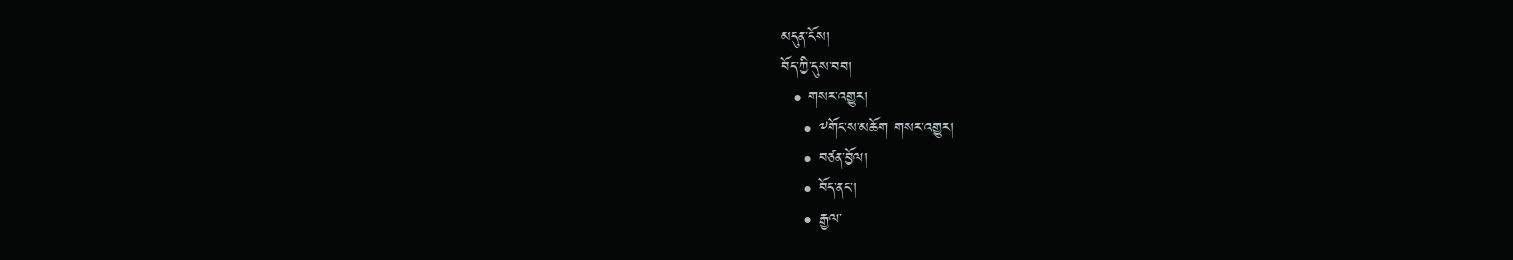མདུན་ངོས།
བོད་ཀྱི་དུས་བབ།
  • གསར་འགྱུར།
    • ༸གོང་ས་མཆོག གསར་འགྱུར།
    • བཙན་བྱོལ།
    • བོད་ནང་།
    • རྒྱལ་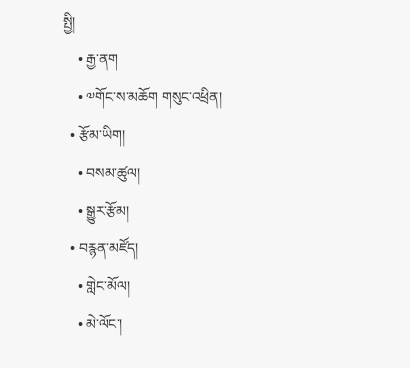སྤྱི།
    • རྒྱ་ནག
    • ༧གོང་ས་མཆོག གསུང་འཕྲིན།
  • རྩོམ་ཡིག།
    • བསམ་ཚུལ།
    • སྒྱུར་རྩོམ།
  • བརྙན་མཛོད།
    • གླེང་མོལ།
    • མེ་ལོང་།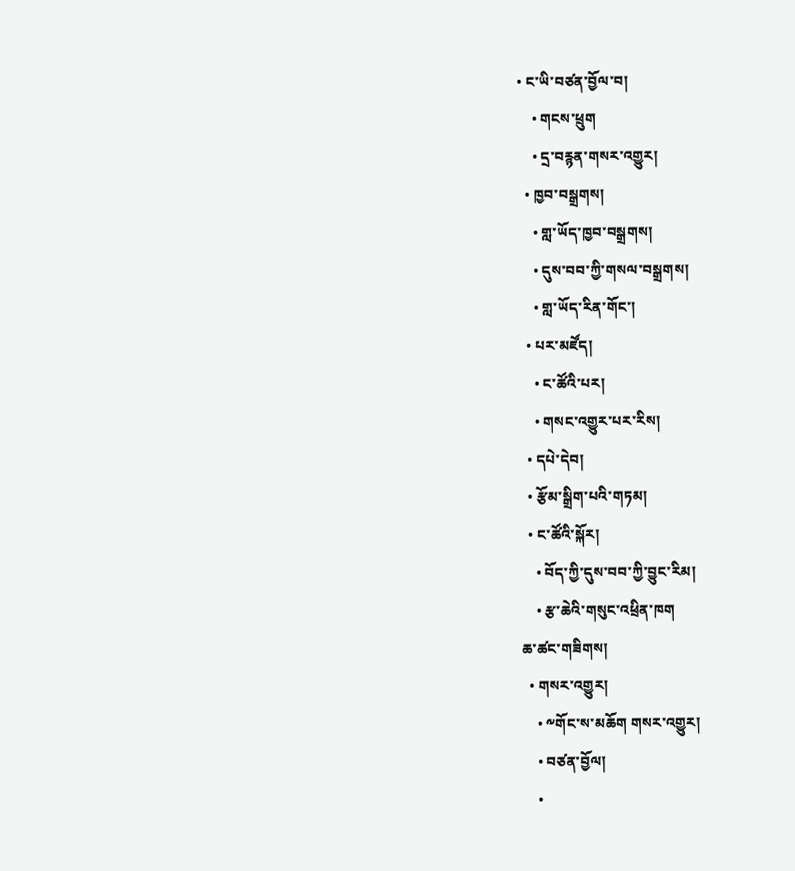• ང་ཡི་བཙན་བྱོལ་བ།
    • གངས་ཕྲུག
    • དྲ་བརྙན་གསར་འགྱུར།
  • ཁྱབ་བསྒྲགས།
    • གླ་ཡོད་ཁྱབ་བསྒྲགས།
    • དུས་བབ་ཀྱི་གསལ་བསྒྲགས།
    • གླ་ཡོད་རིན་གོང་།
  • པར་མཛོད།
    • ང་ཚོའི་པར།
    • གསང་འགྱུར་པར་རིས།
  • དཔེ་དེབ།
  • རྩོམ་སྒྲིག་པའི་གཏམ།
  • ང་ཚོའི་སྐོར།
    • བོད་ཀྱི་དུས་བབ་ཀྱི་བྱུང་རིམ།
    • རྩ་ཆེའི་གསུང་འཕྲིན་ཁག
ཆ་ཚང་གཟིགས།
  • གསར་འགྱུར།
    • ༸གོང་ས་མཆོག གསར་འགྱུར།
    • བཙན་བྱོལ།
    •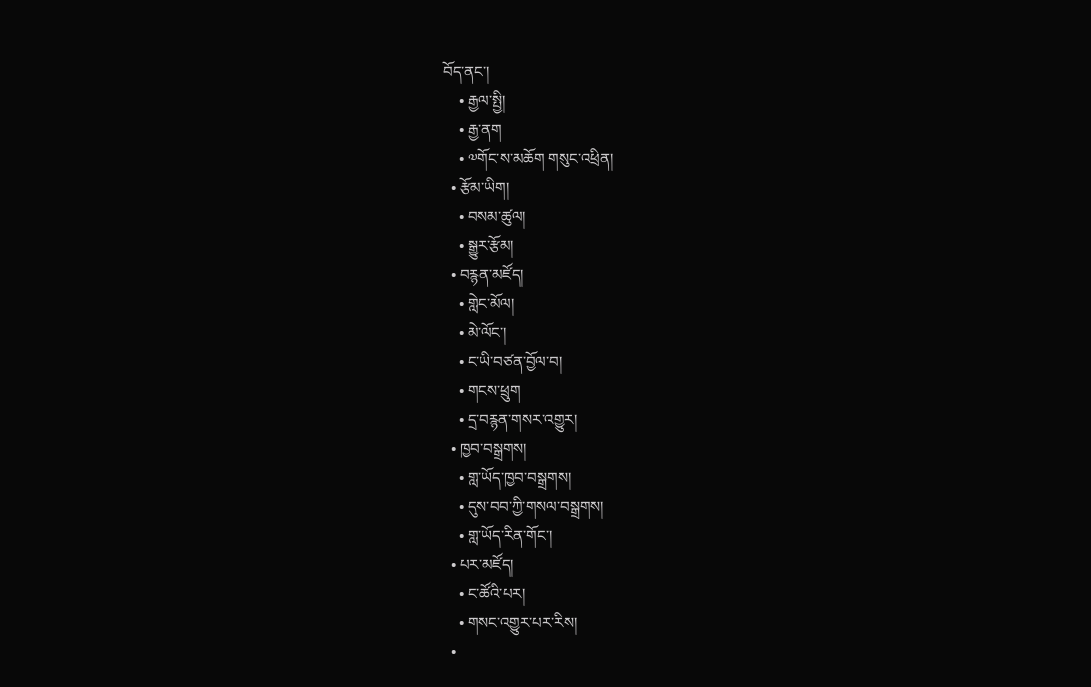བོད་ནང་།
    • རྒྱལ་སྤྱི།
    • རྒྱ་ནག
    • ༧གོང་ས་མཆོག གསུང་འཕྲིན།
  • རྩོམ་ཡིག།
    • བསམ་ཚུལ།
    • སྒྱུར་རྩོམ།
  • བརྙན་མཛོད།
    • གླེང་མོལ།
    • མེ་ལོང་།
    • ང་ཡི་བཙན་བྱོལ་བ།
    • གངས་ཕྲུག
    • དྲ་བརྙན་གསར་འགྱུར།
  • ཁྱབ་བསྒྲགས།
    • གླ་ཡོད་ཁྱབ་བསྒྲགས།
    • དུས་བབ་ཀྱི་གསལ་བསྒྲགས།
    • གླ་ཡོད་རིན་གོང་།
  • པར་མཛོད།
    • ང་ཚོའི་པར།
    • གསང་འགྱུར་པར་རིས།
  •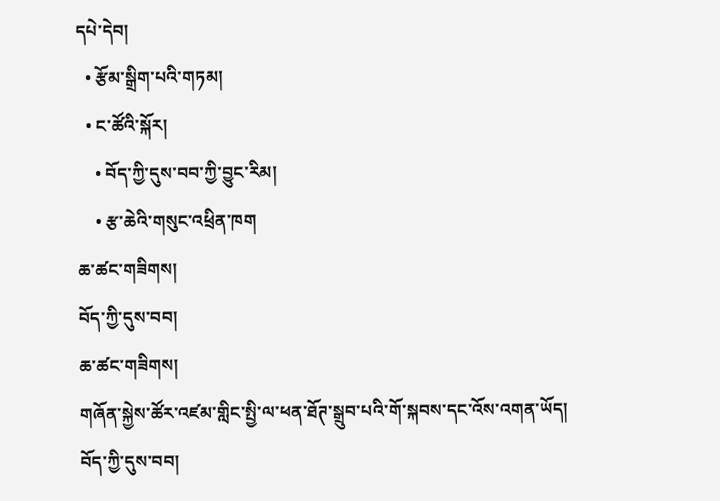དཔེ་དེབ།
  • རྩོམ་སྒྲིག་པའི་གཏམ།
  • ང་ཚོའི་སྐོར།
    • བོད་ཀྱི་དུས་བབ་ཀྱི་བྱུང་རིམ།
    • རྩ་ཆེའི་གསུང་འཕྲིན་ཁག
ཆ་ཚང་གཟིགས།
བོད་ཀྱི་དུས་བབ།
ཆ་ཚང་གཟིགས།
གཞོན་སྐྱེས་ཚོར་འཛམ་གླིང་སྤྱི་ལ་ཕན་ཐོཊ་སྒྲུབ་པའི་གོ་སྐབས་དང་འོས་འགན་ཡོད།
བོད་ཀྱི་དུས་བབ།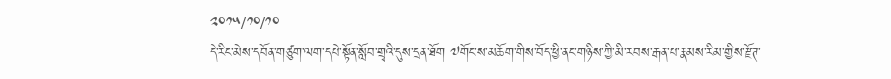༢༠༡༥/༡༠/༡༠
དེ་རིང་མེས་དབོན་གཙུག་ལག་དཔེ་སྟོན་སློབ་གྲྭའི་དུས་དྲན་ཐོག ༧གོང་ས་མཆོག་གིས་བོད་ཕྱི་ནང་གཉིས་ཀྱི་མི་རབས་རྒན་པ་རྣམས་རིམ་གྱིས་རྫོཊ་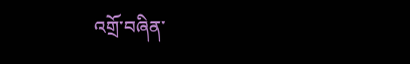འགྲོ་བཞིན་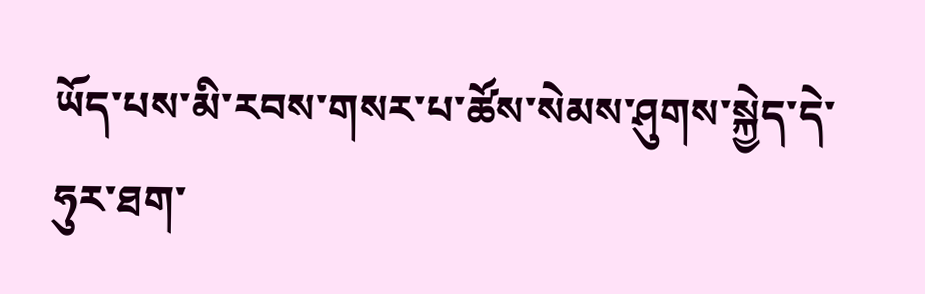ཡོད་པས་མི་རབས་གསར་པ་ཚོས་སེམས་ཤུགས་སྐྱེད་དེ་ཧུར་ཐག་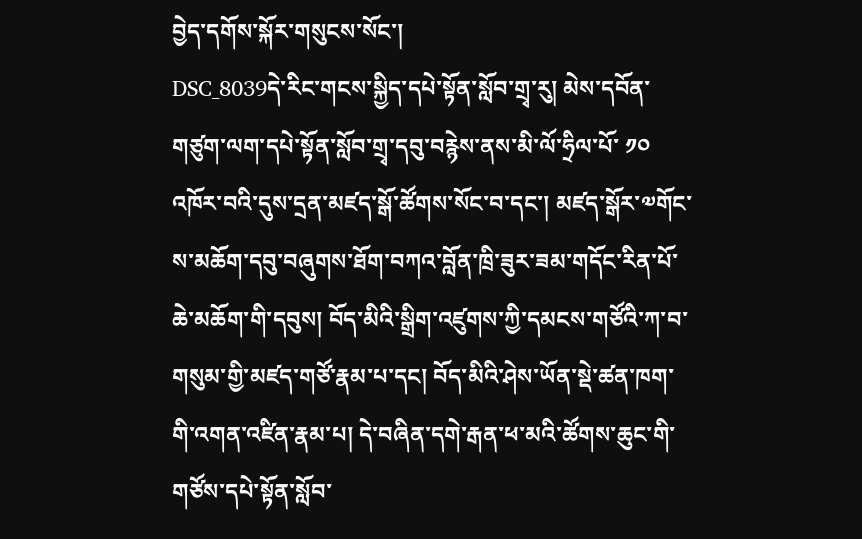བྱེད་དགོས་སྐོར་གསུངས་སོང་།
DSC_8039དེ་རིང་གངས་སྐྱིད་དཔེ་སྟོན་སློབ་གྲྭ་རུ། མེས་དབོན་གཙུག་ལག་དཔེ་སྟོན་སློབ་གྲྭ་དབུ་བརྙེས་ནས་མི་ལོ་ཧྲིལ་པོ་ ༡༠ འཁོར་བའི་དུས་དྲན་མཛད་སྒོ་ཚོགས་སོང་བ་དང་། མཛད་སྒོར་༧གོང་ས་མཆོག་དབུ་བཞུགས་ཐོག་བཀའ་བློན་ཁྲི་ཟུར་ཟམ་གདོང་རིན་པོ་ཆེ་མཆོག་གི་དབུས། བོད་མིའི་སྒྲིག་འཛུགས་ཀྱི་དམངས་གཙོའི་ཀ་བ་གསུམ་གྱི་མཛད་གཙོ་རྣམ་པ་དང། བོད་མིའི་ཤེས་ཡོན་སྡེ་ཚན་ཁག་གི་འགན་འཛིན་རྣམ་པ། དེ་བཞིན་དགེ་རྒན་ཕ་མའི་ཚོགས་ཆུང་གི་གཙོས་དཔེ་སྟོན་སློབ་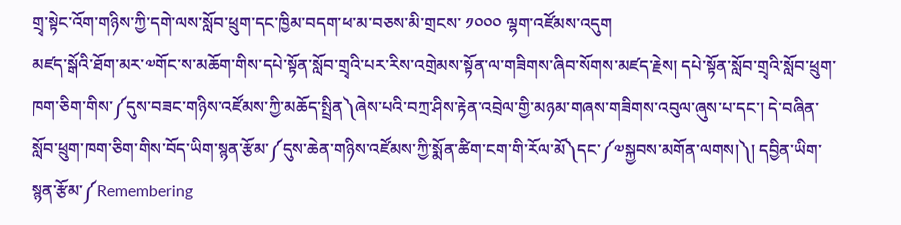གྲྭ་སྟེང་འོག་གཉིས་ཀྱི་དགེ་ལས་སློབ་ཕྲུག་དང་ཁྱིམ་བདག་ཕ་མ་བཅས་མི་གྲངས་ ༡༠༠༠ ལྷག་འཛོམས་འདུག
མཛད་སྒོའི་ཐོག་མར་༧གོང་ས་མཆོག་གིས་དཔེ་སྟོན་སློབ་གྲྭའི་པར་རིས་འགྲེམས་སྟོན་ལ་གཟིགས་ཞིབ་སོགས་མཛད་རྗེས། དཔེ་སྟོན་སློབ་གྲྭའི་སློབ་ཕྲུག་ཁག་ཅིག་གིས་༼དུས་བཟང་གཉིས་འཛོམས་ཀྱི་མཆོད་སྤྲིན༽ཞེས་པའི་བཀྲ་ཤིས་རྟེན་འབྲེལ་གྱི་མཉམ་གཞས་གཟིགས་འབུལ་ཞུས་པ་དང་། དེ་བཞིན་སློབ་ཕྲུག་ཁག་ཅིག་གིས་བོད་ཡིག་སྙན་རྩོམ་༼དུས་ཆེན་གཉིས་འཛོམས་ཀྱི་སྨོན་ཚིག་ངག་གི་རོལ་མོ༽དང་༼༧སྐྱབས་མགོན་ལགས།༽། དབྱིན་ཡིག་སྙན་རྩོམ་༼Remembering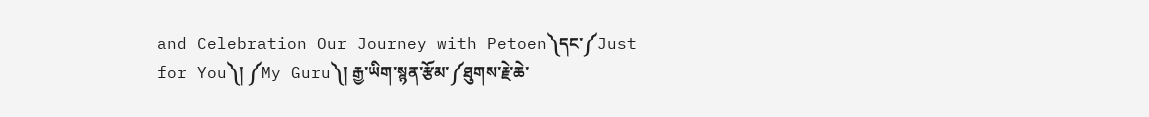and Celebration Our Journey with Petoen༽དང་༼Just for You༽། ༼My Guru༽། རྒྱ་ཡིག་སྙན་རྩོམ་༼ཐུགས་རྗེ་ཆེ་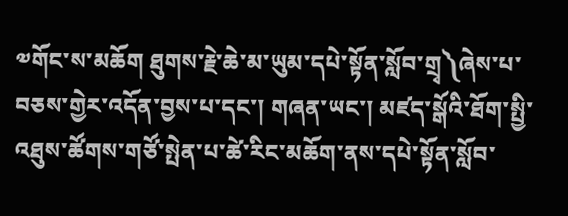༧གོང་ས་མཆོག ཐུགས་རྗེ་ཆེ་མ་ཡུམ་དཔེ་སྟོན་སློབ་གྲྭ༽ཞེས་པ་བཅས་གྱེར་འདོན་བྱས་པ་དང་། གཞན་ཡང་། མཛད་སྒོའི་ཐོག་སྤྱི་འཐུས་ཚོགས་གཙོ་སྤེན་པ་ཚེ་རིང་མཆོག་ནས་དཔེ་སྟོན་སློབ་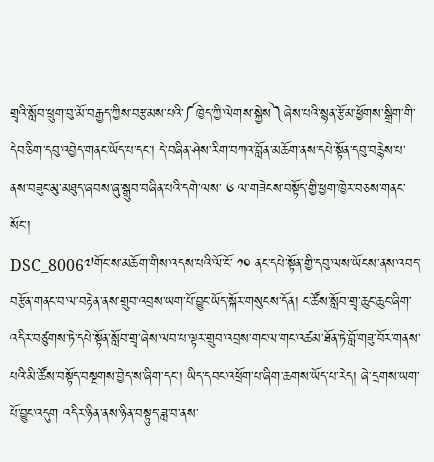གྲྭའི་སློབ་ཕྲུག་བུ་མོ་བརྒྱད་ཀྱིས་བརྩམས་པའི་༼ཁྱེད་ཀྱི་ལེགས་སྐྱེས༽ཞེས་པའི་སྙན་རྩོམ་ཕྱོགས་སྒྲིག་གི་དེབ་ཅིག་དབུ་འབྱེད་གནང་ཡོད་པ་དང་། དེ་བཞིན་ཤེས་རིག་བཀའ་བློན་མཆོག་ནས་དཔེ་སྟོན་དབུ་བརྙེས་པ་ནས་བཟུང་མུ་མཐུད་ཞབས་ཞུ་སྒྲུབ་བཞིན་པའི་དགེ་ལས་ ༦ ལ་གཟེངས་བསྟོད་གྱི་ཕྱག་ཁྱེར་བཅས་གནང་སོང་།
DSC_8006༧གོང་ས་མཆོག་གིས་འདས་པའི་ལོ་ངོ་ ༡༠ ནང་དཔེ་སྟོན་གྱི་དབུ་ལས་ཡོངས་ནས་འབད་བརྩོན་གནང་བ་ལ་བརྟེན་ནས་གྲུབ་འབྲས་ཡག་པོ་བྱུང་ཡོད་སྐོར་གསུངས་དོན། ང་ཚོས་སློབ་གྲྭ་ཆུང་ཆུང་ཞིག་འདིར་བཙུགས་ཏེ་དཔེ་སྟོན་སློབ་གྲྭ་ཞེས་ལབ་པ་ལྟར་གྲུབ་འབྲས་གང་ལ་གང་འཚམ་ཐོན་ཏེ་བློ་གཟུ་བོར་གནས་པའི་མི་ཚོས་བསྟོད་བསྔགས་བྱེད་ས་ཞིག་དང་། ཡིད་དབང་འཕྲོག་པ་ཞིག་ཆགས་ཡོད་པ་རེད། ཞེ་དྲགས་ཡག་པོ་བྱུང་འདུག འདིར་ཉིན་ནས་ཉིན་བསྟུད་ཟླ་བ་ནས་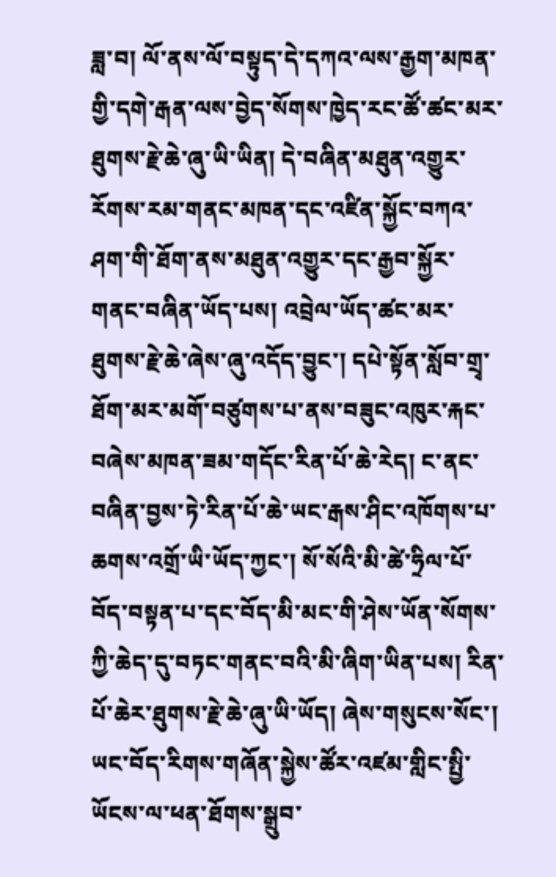ཟླ་བ། ལོ་ནས་ལོ་བསྟུད་དེ་དཀའ་ལས་རྒྱག་མཁན་གྱི་དགེ་རྒན་ལས་བྱེད་སོགས་ཁྱེད་རང་ཚོ་ཚང་མར་ཐུགས་རྗེ་ཆེ་ཞུ་ཡི་ཡིན། དེ་བཞིན་མཐུན་འགྱུར་རོགས་རམ་གནང་མཁན་དང་འཛིན་སྐྱོང་བཀའ་ཤག་གི་ཐོག་ནས་མཐུན་འགྱུར་དང་རྒྱབ་སྐྱོར་གནང་བཞིན་ཡོད་པས། འབྲེལ་ཡོད་ཚང་མར་ཐུགས་རྗེ་ཆེ་ཞེས་ཞུ་འདོད་བྱུང་། དཔེ་སྟོན་སློབ་གྲྭ་ཐོག་མར་མགོ་བཙུགས་པ་ནས་བཟུང་འཁུར་རྐང་བཞེས་མཁན་ཟམ་གདོང་རིན་པོ་ཆེ་རེད། ང་ནང་བཞིན་བྱས་ཏེ་རིན་པོ་ཆེ་ཡང་རྒས་ཤིང་འཁོགས་པ་ཆགས་འགྲོ་ཡི་ཡོད་ཀྱང་། སོ་སོའི་མི་ཚེ་ཧྲིལ་པོ་བོད་བསྟན་པ་དང་བོད་མི་མང་གི་ཤེས་ཡོན་སོགས་ཀྱི་ཆེད་དུ་བཏང་གནང་བའི་མི་ཞིག་ཡིན་པས། རིན་པོ་ཆེར་ཐུགས་རྗེ་ཆེ་ཞུ་ཡི་ཡོད། ཞེས་གསུངས་སོང་།
ཡང་བོད་རིགས་གཞོན་སྐྱེས་ཚོར་འཛམ་གླིང་སྤྱི་ཡོངས་ལ་ཕན་ཐོགས་སྒྲུབ་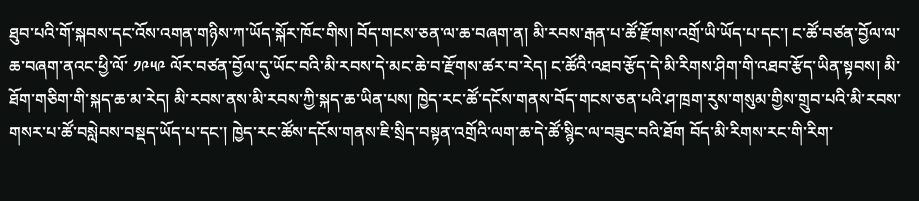ཐུབ་པའི་གོ་སྐབས་དང་འོས་འགན་གཉིས་ཀ་ཡོད་སྐོར་ཁོང་གིས། བོད་གངས་ཅན་ལ་ཆ་བཞག་ན། མི་རབས་རྒན་པ་ཚོ་རྫོགས་འགྲོ་ཡི་ཡོད་པ་དང་། ང་ཚོ་བཙན་བྱོལ་ལ་ཆ་བཞག་ནའང་ཕྱི་ལོ་ ༡༩༥༩ ལོར་བཙན་བྱོལ་དུ་ཡོང་བའི་མི་རབས་དེ་མང་ཆེ་བ་རྫོགས་ཚར་བ་རེད། ང་ཚོའི་འཐབ་རྩོད་དེ་མི་རིགས་ཤིག་གི་འཐབ་རྩོད་ཡིན་སྟབས། མི་ཐོག་གཅིག་གི་སྐད་ཆ་མ་རེད། མི་རབས་ནས་མི་རབས་ཀྱི་སྐད་ཆ་ཡིན་པས། ཁྱེད་རང་ཚོ་དངོས་གནས་བོད་གངས་ཅན་པའི་ཤ་ཁྲག་རུས་གསུམ་གྱིས་གྲུབ་པའི་མི་རབས་གསར་པ་ཚོ་བསླེབས་བསྡད་ཡོད་པ་དང་། ཁྱེད་རང་ཚོས་དངོས་གནས་ཇི་སྲིད་བསྟན་འགྲོའི་ལག་ཆ་དེ་ཚོ་སྙིང་ལ་བཟུང་བའི་ཐོག བོད་མི་རིགས་རང་གི་རིག་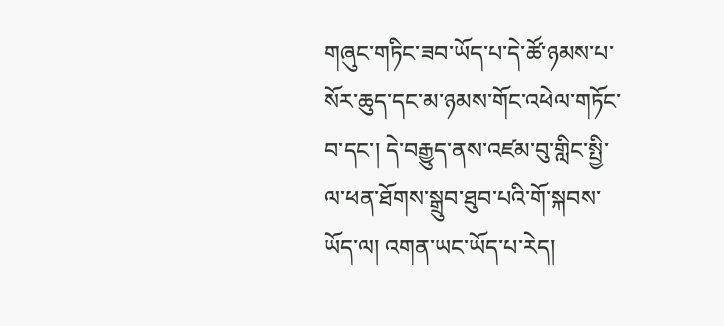གཞུང་གཏིང་ཟབ་ཡོད་པ་དེ་ཚོ་ཉམས་པ་སོར་ཆུད་དང་མ་ཉམས་གོང་འཕེལ་གཏོང་བ་དང་། དེ་བརྒྱུད་ནས་འཛམ་བུ་གླིང་སྤྱི་ལ་ཕན་ཐོགས་སྒྲུབ་ཐུབ་པའི་གོ་སྐབས་ཡོད་ལ། འགན་ཡང་ཡོད་པ་རེད།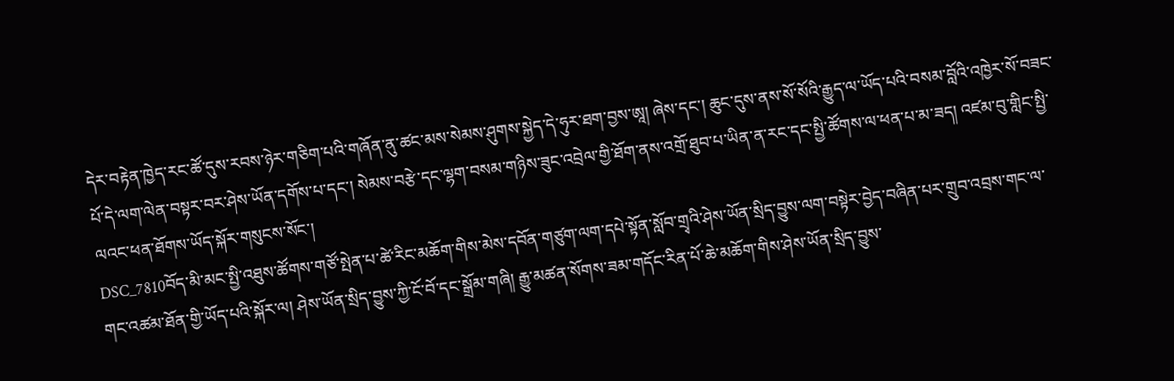དེར་བརྟེན་ཁྱེད་རང་ཚོ་དུས་རབས་ཉེར་གཅིག་པའི་གཞོན་ནུ་ཚང་མས་སེམས་ཤུགས་སྐྱེད་དེ་ཧུར་ཐག་བྱས་ཨཱ། ཞེས་དང་། ཆུང་དུས་ནས་སོ་སོའི་རྒྱུད་ལ་ཡོད་པའི་བསམ་བློའི་འཁྱེར་སོ་བཟང་པོ་དེ་ལག་ལེན་བསྟར་བར་ཤེས་ཡོན་དགོས་པ་དང་། སེམས་བརྩེ་དང་ལྷག་བསམ་གཉིས་ཟུང་འབྲེལ་གྱི་ཐོག་ནས་འགྲོ་ཐུབ་པ་ཡིན་ན་རང་དང་སྤྱི་ཚོགས་ལ་ཕན་པ་མ་ཟད། འཛམ་བུ་གླིང་སྤྱི་ལའང་ཕན་ཐོགས་ཡོད་སྐོར་གསུངས་སོང་།
DSC_7810བོད་མི་མང་སྤྱི་འཐུས་ཚོགས་གཙོ་སྤེན་པ་ཚེ་རིང་མཆོག་གིས་མེས་དབོན་གཙུག་ལག་དཔེ་སྟོན་སློབ་གྲྭའི་ཤེས་ཡོན་སྲིད་བྱུས་ལག་བསྟེར་བྱེད་བཞིན་པར་གྲུབ་འབྲས་གང་ལ་གང་འཚམ་ཐོན་གྱི་ཡོད་པའི་སྐོར་ལ། ཤེས་ཡོན་སྲིད་བྱུས་ཀྱི་ངོ་བོ་དང་སྒྲོམ་གཞི། རྒྱུ་མཚན་སོགས་ཟམ་གདོང་རིན་པོ་ཆེ་མཆོག་གིས་ཤེས་ཡོན་སྲིད་བྱུས་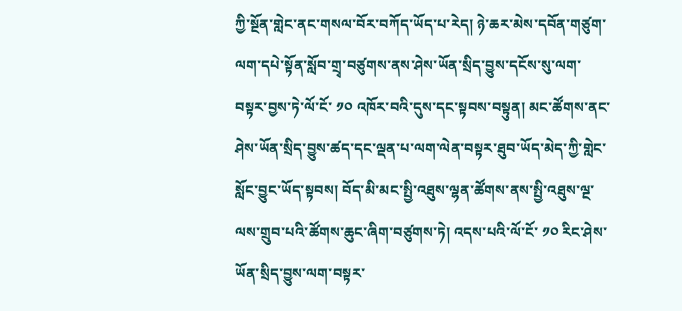ཀྱི་སྔོན་གླེང་ནང་གསལ་བོར་བཀོད་ཡོད་པ་རེད། ཉེ་ཆར་མེས་དབོན་གཙུག་ལག་དཔེ་སྟོན་སློབ་གྲྭ་བཙུགས་ནས་ཤེས་ཡོན་སྲིད་བྱུས་དངོས་སུ་ལག་བསྟར་བྱས་ཏེ་ལོ་ངོ་ ༡༠ འཁོར་བའི་དུས་དང་སྟབས་བསྟུན། མང་ཚོགས་ནང་ཤེས་ཡོན་སྲིད་བྱུས་ཚད་དང་ལྡན་པ་ལག་ལེན་བསྟར་ཐུབ་ཡོད་མེད་ཀྱི་གླེང་སློང་བྱུང་ཡོད་སྟབས། བོད་མི་མང་སྤྱི་འཐུས་ལྷན་ཚོགས་ནས་སྤྱི་འཐུས་ལྔ་ལས་གྲུབ་པའི་ཚོགས་ཆུང་ཞིག་བཙུགས་ཏེ། འདས་པའི་ལོ་ངོ་ ༡༠ རིང་ཤེས་ཡོན་སྲིད་བྱུས་ལག་བསྟར་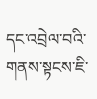དང་འབྲེལ་བའི་གནས་སྟངས་ཇི་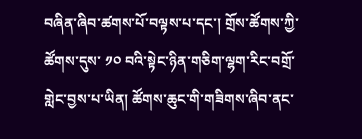བཞིན་ཞིབ་ཚགས་པོ་བལྟས་པ་དང་། གྲོས་ཚོགས་ཀྱི་ཚོགས་དུས་ ༡༠ བའི་སྟེང་ཉིན་གཅིག་ལྷག་རིང་བགྲོ་གླེང་བྱས་པ་ཡིན། ཚོགས་ཆུང་གི་གཟིགས་ཞིབ་ནང་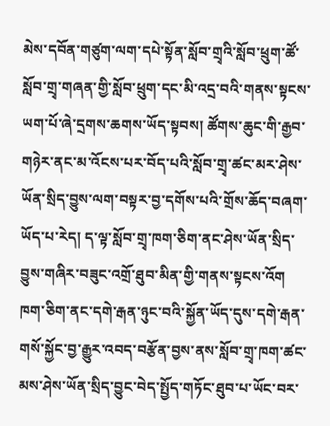མེས་དབོན་གཙུག་ལག་དཔེ་སྟོན་སློབ་གྲྭའི་སློབ་ཕྲུག་ཚོ་སློབ་གྲྭ་གཞན་གྱི་སློབ་ཕྲུག་དང་མི་འདྲ་བའི་གནས་སྟངས་ཡག་པོ་ཞེ་དྲགས་ཆགས་ཡོད་སྟབས། ཚོགས་ཆུང་གི་རྒྱབ་གཉེར་ནང་མ་འོངས་པར་བོད་པའི་སློབ་གྲྭ་ཚང་མར་ཤེས་ཡོན་སྲིད་བྱུས་ལག་བསྟར་བྱ་དགོས་པའི་གྲོས་ཆོད་བཞག་ཡོད་པ་རེད། ད་ལྟ་སློབ་གྲྭ་ཁག་ཅིག་ནང་ཤེས་ཡོན་སྲིད་བྱུས་གཞིར་བཟུང་འགྲོ་ཐུབ་མིན་གྱི་གནས་སྟངས་འོག ཁག་ཅིག་ནང་དགེ་རྒན་ཉུང་བའི་སྐྱོན་ཡོད་དུས་དགེ་རྒན་གསོ་སྐྱོང་བྱ་རྒྱུར་འབད་བརྩོན་བྱས་ནས་སློབ་གྲྭ་ཁག་ཚང་མས་ཤེས་ཡོན་སྲིད་བྱུང་བེད་སྤྱོད་གཏོང་ཐུབ་པ་ཡོང་བར་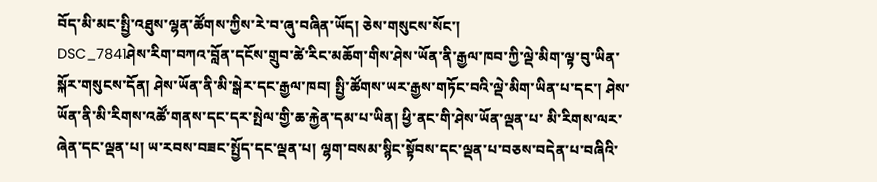བོད་མི་མང་སྤྱི་འཐུས་ལྷན་ཚོགས་ཀྱིས་རེ་བ་ཞུ་བཞིན་ཡོད། ཅེས་གསུངས་སོང་།
DSC_7841ཤེས་རིག་བཀའ་བློན་དངོས་གྲུབ་ཚེ་རིང་མཆོག་གིས་ཤེས་ཡོན་ནི་རྒྱལ་ཁབ་ཀྱི་ལྡེ་མིག་ལྟ་བུ་ཡིན་སྐོར་གསུངས་དོན། ཤེས་ཡོན་ནི་མི་སྒེར་དང་རྒྱལ་ཁབ། སྤྱི་ཚོགས་ཡར་རྒྱས་གཏོང་བའི་ལྡེ་མིག་ཡིན་པ་དང་། ཤེས་ཡོན་ནི་མི་རིགས་འཚོ་གནས་དང་དར་སྤེལ་གྱི་ཆ་རྐྱེན་དམ་པ་ཡིན། ཕྱི་ནང་གི་ཤེས་ཡོན་ལྡན་པ་ མི་རིགས་ལར་ཞེན་དང་ལྡན་པ། ཡ་རབས་བཟང་སྤྱོད་དང་ལྡན་པ། ལྷག་བསམ་སྙིང་སྟོབས་དང་ལྡན་པ་བཅས་བདེན་པ་བཞིའི་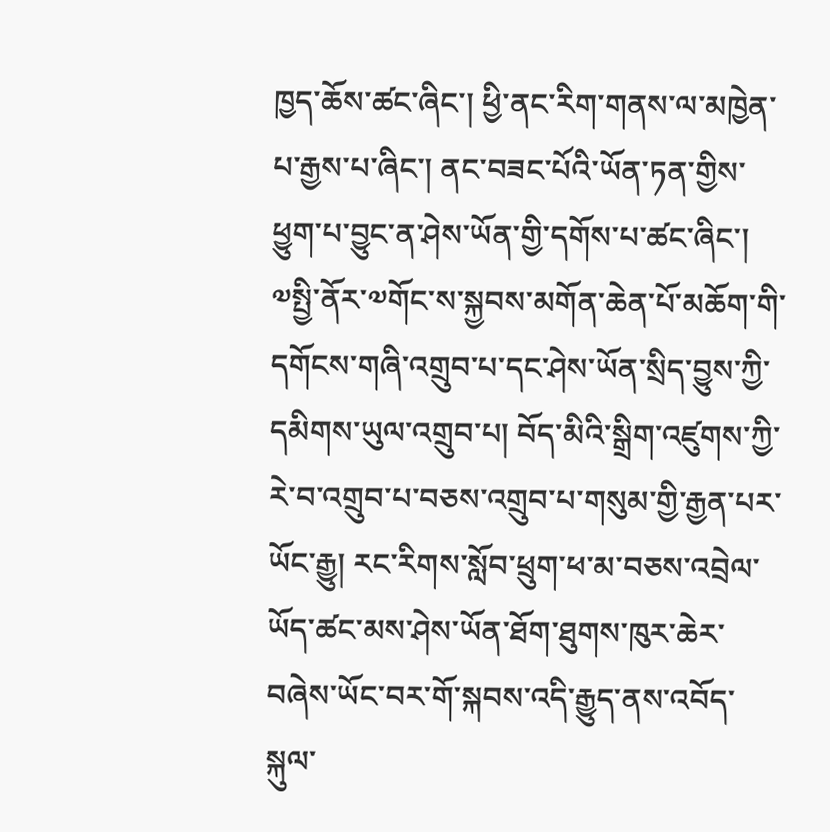ཁྱད་ཆོས་ཚང་ཞིང་། ཕྱི་ནང་རིག་གནས་ལ་མཁྱེན་པ་རྒྱས་པ་ཞིང་། ནང་བཟང་པོའི་ཡོན་ཏན་གྱིས་ཕྱུག་པ་བྱུང་ན་ཤེས་ཡོན་གྱི་དགོས་པ་ཚང་ཞིང་། ༧སྤྱི་ནོར་༧གོང་ས་སྐྱབས་མགོན་ཆེན་པོ་མཆོག་གི་དགོངས་གཞི་འགྲུབ་པ་དང་ཤེས་ཡོན་སྲིད་བྱུས་ཀྱི་དམིགས་ཡུལ་འགྲུབ་པ། བོད་མིའི་སྒྲིག་འཛུགས་ཀྱི་རེ་བ་འགྲུབ་པ་བཅས་འགྲུབ་པ་གསུམ་གྱི་རྒྱན་པར་ཡོང་རྒྱུ། རང་རིགས་སློབ་ཕྲུག་ཕ་མ་བཅས་འབྲེལ་ཡོད་ཚང་མས་ཤེས་ཡོན་ཐོག་ཐུགས་ཁུར་ཆེར་བཞེས་ཡོང་བར་གོ་སྐབས་འདི་རྒྱུད་ནས་འབོད་སྐུལ་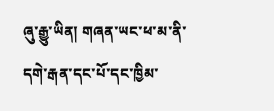ཞུ་རྒྱུ་ཡིན། གཞན་ཡང་ཕ་མ་ནི་དགེ་རྒན་དང་པོ་དང་ཁྱིམ་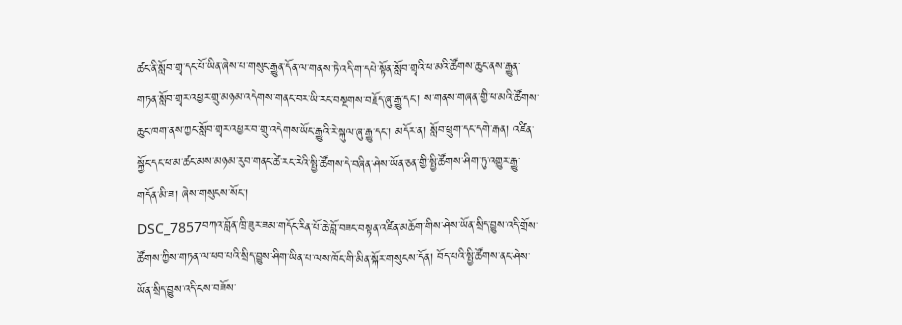ཚང་ནི་སློབ་གྲྭ་དང་པོ་ཡིན་ཞེས་པ་གསུང་རྒྱུན་དོན་ལ་གནས་ཏེ་འདི་ག་དཔེ་སྟོན་སློབ་གྲྭའི་ཕ་མའི་ཚོགས་ཆུང་ནས་རྒྱུན་གཏན་སློབ་གྲྭར་འཕྱར་གྲུ་མཉམ་འདེགས་གནང་བར་ཡི་རང་བསྔགས་བརྗོད་ཞུ་རྒྱུ་དང་། ས་གནས་གཞན་གྱི་ཕ་མའི་ཚོགས་ཆུང་ཁག་ནས་ཀྱང་སློབ་གྲྭར་འཕྱར་བ་གྲུ་འདེགས་ཡོང་རྒྱུའི་རེ་སྐུལ་ཞུ་རྒྱུ་དང་། མདོར་ན། སློབ་ཕྲུག་དང་དགེ་རྒན། འཛིན་སྐྱོང་དང་ཕ་མ་ཚང་མས་མཉམ་རུབ་གནང་ཚེ་རང་རེའི་སྤྱི་ཚོགས་དེ་བཞིན་ཤེས་ཡོན་ཅན་གྱི་སྤྱི་ཚོགས་ཤིག་ཏུ་འགྱུར་རྒྱུ་གདོན་མི་ཟ། ཞེས་གསུངས་སོང་།
DSC_7857བཀའ་བློན་ཁྲི་ཟུར་ཟམ་གདོང་རིན་པོ་ཆེ་བློ་བཟང་བསྟན་འཛིན་མཆོག་གིས་ཤེས་ཡོན་སྲིད་བྱུས་འདི་གྲོས་ཚོགས་ཀྱིས་གཏན་ལ་ཕབ་པའི་སྲིད་བྱུས་ཤིག་ཡིན་པ་ལས་ཁོང་གི་མིན་སྐོར་གསུངས་དོན། བོད་པའི་སྤྱི་ཚོགས་ནང་ཤེས་ཡོན་སྲིད་བྱུས་འདི་ངས་བཟོས་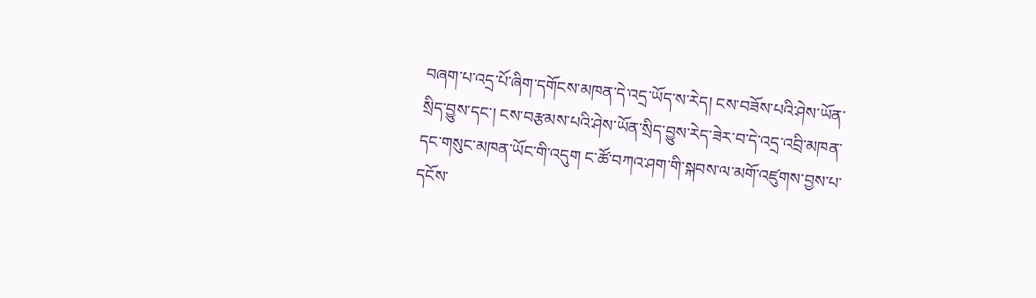བཞག་པ་འདྲ་པོ་ཞིག་དགོངས་མཁན་དེ་འདྲ་ཡོད་ས་རེད། ངས་བཟོས་པའི་ཤེས་ཡོན་སྲིད་བྱུས་དང་། ངས་བརྩམས་པའི་ཤེས་ཡོན་སྲིད་བྱུས་རེད་ཟེར་བ་དེ་འདྲ་འབྲི་མཁན་དང་གསུང་མཁན་ཡོང་གི་འདུག ང་ཚོ་བཀའ་ཤག་གི་སྐབས་ལ་མགོ་འཛུགས་བྱས་པ་དངོས་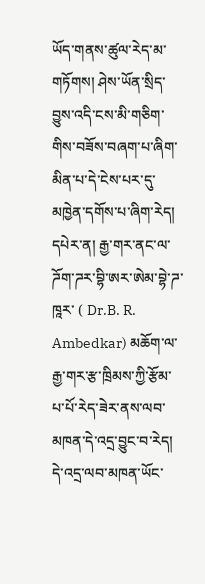ཡོད་གནས་ཚུལ་རེད་མ་གཏོགས། ཤེས་ཡོན་སྲིད་བྱུས་འདི་ངས་མི་གཅིག་གིས་བཟོས་བཞག་པ་ཞིག་མིན་པ་དེ་ངེས་པར་དུ་མཁྱེན་དགོས་པ་ཞིག་རེད། དཔེར་ན། རྒྱ་གར་ནང་ལ་ཌོག་ཌར་བྷི་ཨར་ཨེམ་བྷེ་ཌ་ཁཱར་ ( Dr.B. R. Ambedkar) མཆོག་ལ་རྒྱ་གར་རྩ་ཁྲིམས་ཀྱི་རྩོམ་པ་པོ་རེད་ཟེར་ནས་ལབ་མཁན་དེ་འདྲ་བྱུང་བ་རེད། དེ་འདྲ་ལབ་མཁན་ཡོང་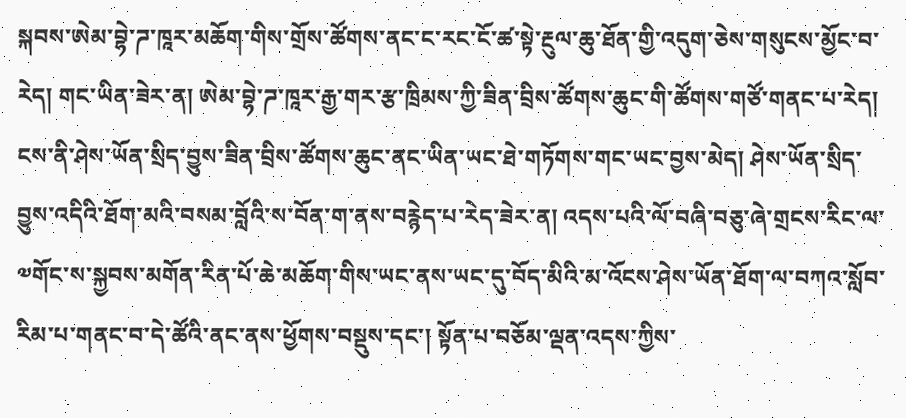སྐབས་ཨེམ་བྷེ་ཌ་ཁཱར་མཆོག་གིས་གྲོས་ཚོགས་ནང་ང་རང་ངོ་ཚ་སྟེ་རྔུལ་ཆུ་ཐོན་གྱི་འདུག་ཅེས་གསུངས་མྱོང་བ་རེད། གང་ཡིན་ཟེར་ན། ཨེམ་བྷེ་ཌ་ཁཱར་རྒྱ་གར་རྩ་ཁྲིམས་ཀྱི་ཟིན་བྲིས་ཚོགས་ཆུང་གི་ཚོགས་གཙོ་གནང་པ་རེད། ངས་ནི་ཤེས་ཡོན་སྲིད་བྱུས་ཟིན་བྲིས་ཚོགས་ཆུང་ནང་ཡིན་ཡང་ཐེ་གཏོགས་གང་ཡང་བྱས་མེད། ཤེས་ཡོན་སྲིད་བྱུས་འདིའི་ཐོག་མའི་བསམ་བློའི་ས་བོན་ག་ནས་བརྙེད་པ་རེད་ཟེར་ན། འདས་པའི་ལོ་བཞི་བཅུ་ཞེ་གྲངས་རིང་ལ་༧གོང་ས་སྐྱབས་མགོན་རིན་པོ་ཆེ་མཆོག་གིས་ཡང་ནས་ཡང་དུ་བོད་མིའི་མ་འོངས་ཤེས་ཡོན་ཐོག་ལ་བཀའ་སློབ་རིམ་པ་གནང་བ་དེ་ཚོའི་ནང་ནས་ཕྱོགས་བསྡུས་དང་། སྟོན་པ་བཅོམ་ལྡན་འདས་ཀྱིས་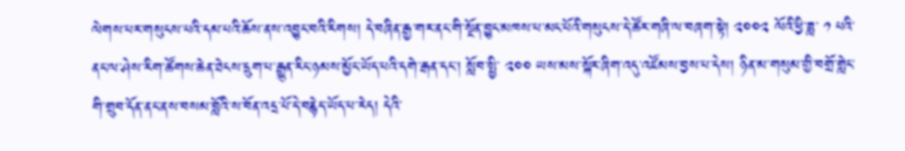ལེགས་པར་གསུངས་པའི་དམ་པའི་ཆོས་ནས་འབྱུང་བའི་རིགས། དེ་བཞིན་རྒྱ་གར་ནང་གི་སྔོན་བྱུང་མཁས་པ་མང་པོའི་གསུངས་དེ་ཚོར་གཞི་ལ་བཞག་སྟེ། ༢༠༠༢ ལོའི་ཕྱི་ཟླ་ ༡ པའི་ནང་ལ་ཤེས་རིག་ཚོགས་ཆེན་ཐེངས་དྲུག་པ་རྒྱུན་རིང་ཉམས་མྱོང་ཡོད་པའི་དགེ་རྒན་དང་། སློབ་སྤྱི་ ༢༠༠ ཡས་མས་སྐོར་ཞིག་འདུ་འཛོམས་བྱས་པ་དེས། ཉིན་མ་གསུམ་གྱི་བགྲོ་གླེང་གི་གྲུབ་དོན་ནང་ནས་བསམ་བློའི་ས་བོན་འདྲ་པོ་དེ་བརྙེད་ཡོད་པ་རེད། དེའི་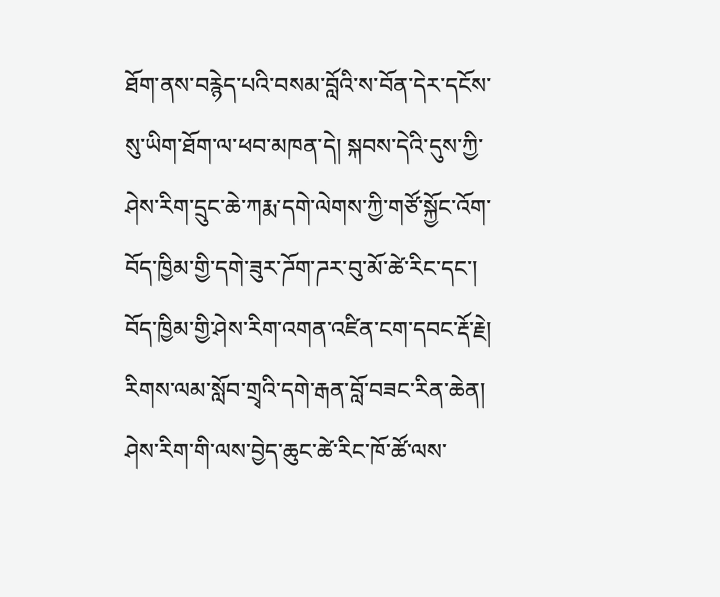ཐོག་ནས་བརྙེད་པའི་བསམ་བློའི་ས་བོན་དེར་དངོས་སུ་ཡིག་ཐོག་ལ་ཕབ་མཁན་དེ། སྐབས་དེའི་དུས་ཀྱི་ཤེས་རིག་དྲུང་ཆེ་ཀརྨ་དགེ་ལེགས་ཀྱི་གཙོ་སྐྱོང་འོག་བོད་ཁྱིམ་གྱི་དགེ་ཟུར་ཌོག་ཌར་བུ་མོ་ཚེ་རིང་དང་། བོད་ཁྱིམ་གྱི་ཤེས་རིག་འགན་འཛིན་ངག་དབང་རྡོ་རྗེ། རིགས་ལམ་སློབ་གྲྭའི་དགེ་རྒན་བློ་བཟང་རིན་ཆེན། ཤེས་རིག་གི་ལས་བྱེད་ཆུང་ཚེ་རིང་ཁོ་ཚོ་ལས་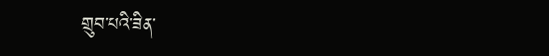གྲུབ་པའི་ཟིན་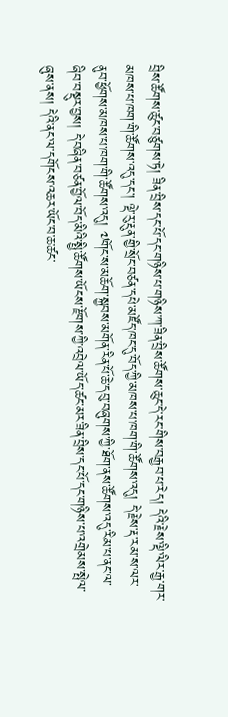བྲིས་ཚོགས་ཚུང་བཙུགས་ཏེ། ཟིན་བྲིས་དང་པོ་དང་གཉིས་པ་གཉིས་ཀ་ཟིན་བྲིས་ཚོགས་ཆུང་དེ་རང་གིས་བརྒྱབ་པ་རེད། དེའི་རྗེས་ལྡི་ལིར་རྒྱ་གར་མཁས་པ་ཁག་གི་ཚོགས་འདུ་དང་། ལྡེ་རུ་རྡུན་གྱི་སྲོང་བཙན་དཔེ་མཛོད་ཁང་དུ་བོད་ཀྱི་མཁས་པ་ཁག་གི་ཚོགས་འདུ། དེ་རྗེས་རྡ་རམ་ས་ལར་ནུབ་ཕྱོགས་མཁས་པ་ཁག་གི་ཚོགས་འདུ། ༧གོང་ས་མཆོག་སྐྱབས་མགོན་རིན་པོ་ཆེ་དབུ་བཞུགས་ཀྱི་ཐོག་ནས་ཚོགས་འདུ་རིམ་པ་ནང་ལ་ཞིབ་བསྡུར་བྱས། དེ་བཞིན་བཙན་བྱོལ་བོད་མིའི་སྤྱི་ཚོགས་ཡོངས་རྫོགས་ཀྱི་འབྲེལ་ཡོད་ཚང་མར་ཟིན་བྲིས་དང་པོ་དང་གཉིས་པ་འགྲེམས་སྤེལ་ཞུས་ནས། དེའི་ནང་ལ་དགོངས་འཆར་ཡོང་བ་ཆ་ཚང་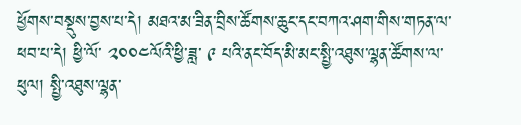ཕྱོགས་བསྡུས་བྱས་པ་དེ། མཐའ་མ་ཟིན་བྲིས་ཚོགས་ཆུང་དང་བཀའ་ཤག་གིས་གཏན་ལ་ཕབ་པ་དེ། ཕྱི་ལོ་ ༢༠༠༤ལོའི་ཕྱི་ཟླ་ ༩ པའི་ནང་བོད་མི་མང་སྤྱི་འཐུས་ལྷན་ཚོགས་ལ་ཕུལ། སྤྱི་འཐུས་ལྷན་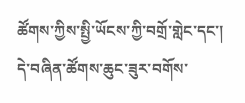ཚོགས་ཀྱིས་སྤྱི་ཡོངས་ཀྱི་བགྲོ་གླེང་དང་། དེ་བཞིན་ཚོགས་ཆུང་ཟུར་བགོས་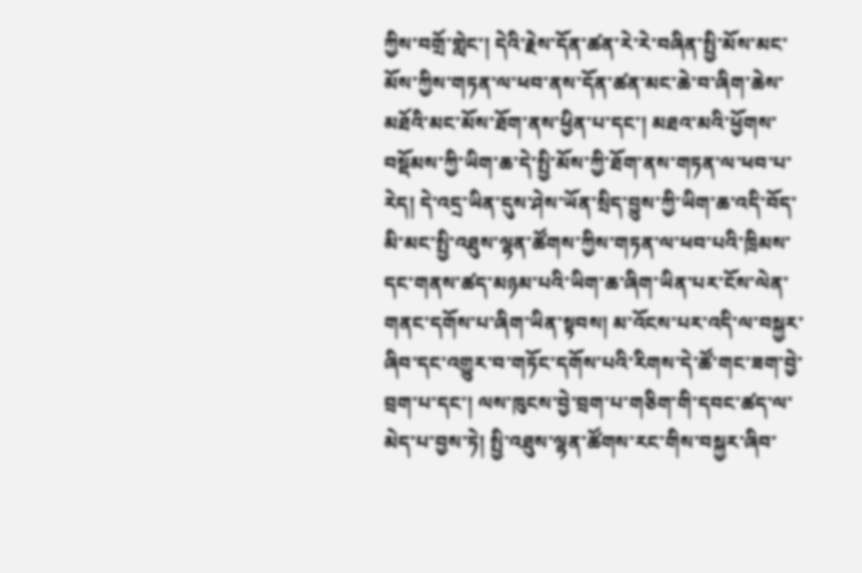ཀྱིས་བགྲོ་གླེང་། དེའི་རྗེས་དོན་ཚན་རེ་རེ་བཞིན་སྤྱི་མོས་མང་མོས་ཀྱིས་གཏན་ལ་ཕབ་ནས་དོན་ཚན་མང་ཆེ་བ་ཞིག་ཆེས་མཐོའི་མང་མོས་ཐོག་ནས་ཕྱིན་པ་དང་། མཐའ་མའི་ཕྱོགས་བསྡོམས་ཀྱི་ཡིག་ཆ་དེ་སྤྱི་མོས་ཀྱི་ཐོག་ནས་གཏན་ལ་ཕབ་པ་རེད། དེ་འདྲ་ཡིན་དུས་ཤེས་ཡོན་སྲིད་བྱུས་ཀྱི་ཡིག་ཆ་འདི་བོད་མི་མང་སྤྱི་འཐུས་ལྷན་ཚོགས་ཀྱིས་གཏན་ལ་ཕབ་པའི་ཁྲིམས་དང་གནས་ཚད་མཉམ་པའི་ཡིག་ཆ་ཞིག་ཡིན་པར་ངོས་ལེན་གནང་དགོས་པ་ཞིག་ཡིན་སྟབས། མ་འོངས་པར་འདི་ལ་བསྐྱར་ཞིབ་དང་འགྱུར་བ་གཏོང་དགོས་པའི་རིགས་དེ་ཚོ་གང་ཟག་བྱེ་བྲག་པ་དང་། ལས་ཁུངས་བྱེ་བྲག་པ་གཅིག་གི་དབང་ཚད་ལ་མེད་པ་བྱས་ཏེ། སྤྱི་འཐུས་ལྷན་ཚོགས་རང་གིས་བསྐྱར་ཞིབ་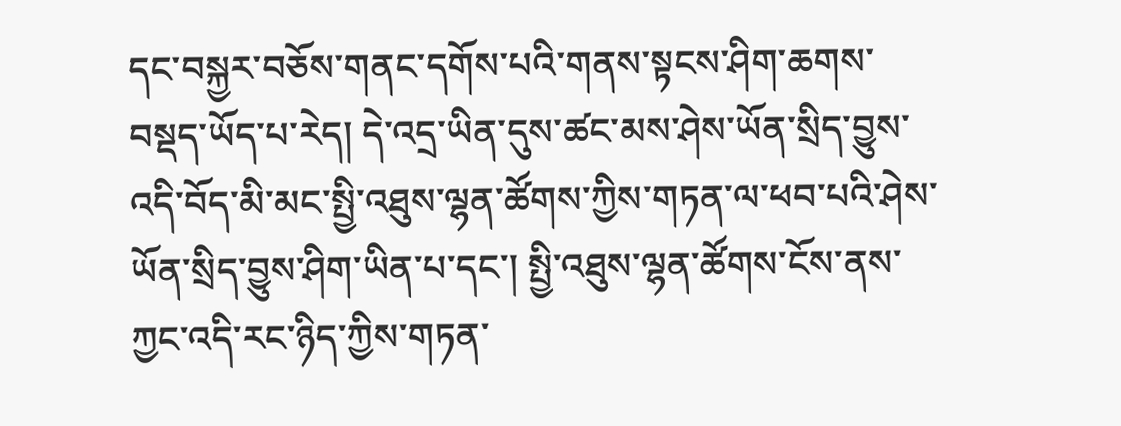དང་བསྐྱར་བཅོས་གནང་དགོས་པའི་གནས་སྟངས་ཤིག་ཆགས་བསྡད་ཡོད་པ་རེད། དེ་འདྲ་ཡིན་དུས་ཚང་མས་ཤེས་ཡོན་སྲིད་བྱུས་འདི་བོད་མི་མང་སྤྱི་འཐུས་ལྷན་ཚོགས་ཀྱིས་གཏན་ལ་ཕབ་པའི་ཤེས་ཡོན་སྲིད་བྱུས་ཤིག་ཡིན་པ་དང་། སྤྱི་འཐུས་ལྷན་ཚོགས་ངོས་ནས་ཀྱང་འདི་རང་ཉིད་ཀྱིས་གཏན་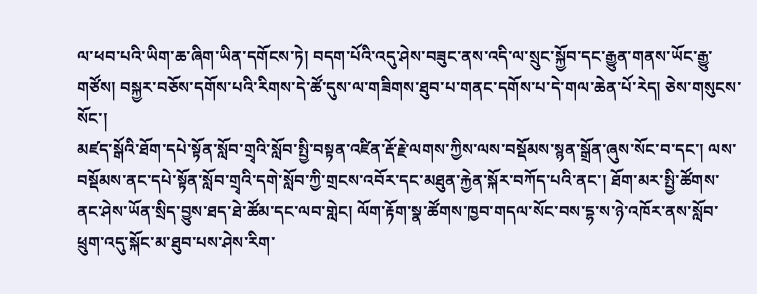ལ་ཕབ་པའི་ཡིག་ཆ་ཞིག་ཡིན་དགོངས་ཏེ། བདག་པོའི་འདུ་ཤེས་བཟུང་ནས་འདི་ལ་སྲུང་སྐྱོབ་དང་རྒྱུན་གནས་ཡོང་རྒྱུ་གཙོས། བསྐྱར་བཅོས་དགོས་པའི་རིགས་དེ་ཚོ་དུས་ལ་གཟིགས་ཐུབ་པ་གནང་དགོས་པ་དེ་གལ་ཆེན་པོ་རེད། ཅེས་གསུངས་སོང་།
མཛད་སྒོའི་ཐོག་དཔེ་སྟོན་སློབ་གྲྭའི་སློབ་སྤྱི་བསྟན་འཛིན་རྡོ་རྗེ་ལགས་ཀྱིས་ལས་བསྡོམས་སྙན་སྒྲོན་ཞུས་སོང་བ་དང་། ལས་བསྡོམས་ནང་དཔེ་སྟོན་སློབ་གྲྭའི་དགེ་སློབ་ཀྱི་གྲངས་འབོར་དང་མཐུན་རྐྱེན་སྐོར་བཀོད་པའི་ནང་། ཐོག་མར་སྤྱི་ཚོགས་ནང་ཤེས་ཡོན་སྲིད་བྱུས་ཐད་ཐེ་ཚོམ་དང་ལབ་གླེང། ལོག་རྟོག་སྣ་ཚོགས་ཁྱབ་གདལ་སོང་བས་དྷ་ས་ཉེ་འཁོར་ནས་སློབ་ཕྲུག་འདུ་སྐོང་མ་ཐུབ་པས་ཤེས་རིག་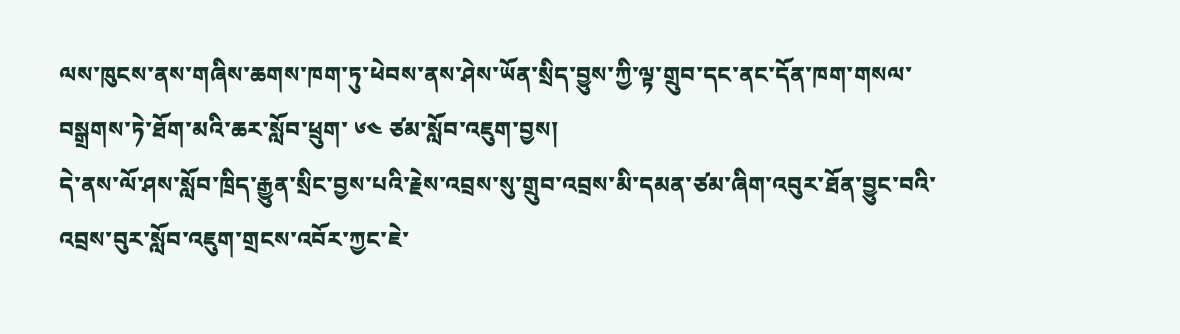ལས་ཁུངས་ནས་གཞིས་ཆགས་ཁག་ཏུ་ཕེབས་ནས་ཤེས་ཡོན་སྲིད་བྱུས་ཀྱི་ལྟ་གྲུབ་དང་ནང་དོན་ཁག་གསལ་བསྒྲགས་ཏེ་ཐོག་མའི་ཆར་སློབ་ཕྲུག་ ༦༤ ཙམ་སློབ་འཇུག་བྱས།
དེ་ནས་ལོ་ཤས་སློབ་ཁྲིད་རྒྱུན་སྲིང་བྱས་པའི་རྗེས་འབྲས་སུ་གྲུབ་འབྲས་མི་དམན་ཙམ་ཞིག་འབུར་ཐོན་བྱུང་བའི་འབྲས་བུར་སློབ་འཇུག་གྲངས་འབོར་ཀྱང་ཇེ་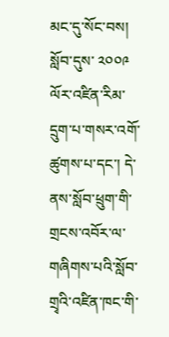མང་དུ་སོང་བས། སློབ་དུས་ ༢༠༠༩ ལོར་འཛིན་རིམ་དྲུག་པ་གསར་འགོ་ཚུགས་པ་དང་། དེ་ནས་སློབ་ཕྲུག་གི་གྲངས་འབོར་ལ་གཞིགས་པའི་སློབ་གྲྭའི་འཛིན་ཁང་གི་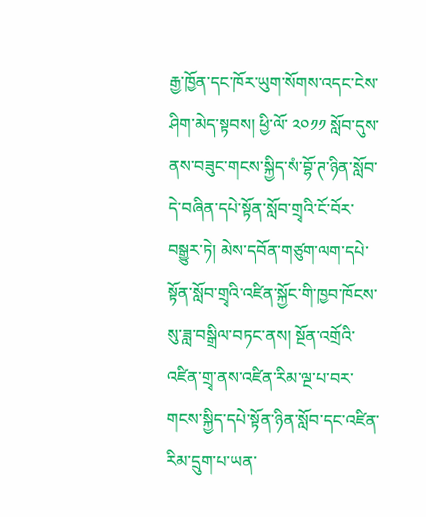རྒྱ་ཁྱོན་དང་ཁོར་ཡུག་སོགས་འདང་ངེས་ཤིག་མེད་སྟབས། ཕྱི་ལོ་ ༢༠༡༡ སློབ་དུས་ནས་བཟུང་གངས་སྐྱིད་སཾ་བྷོ་ཊ་ཉིན་སློབ་དེ་བཞིན་དཔེ་སྟོན་སློབ་གྲྭའི་ངོ་བོར་བསྒྱུར་ཏེ། མེས་དབོན་གཙུག་ལག་དཔེ་སྟོན་སློབ་གྲྭའི་འཛིན་སྐྱོང་གི་ཁྱབ་ཁོངས་སུ་ཟླ་བསྒྲིལ་བཏང་ནས། སྔོན་འགྲོའི་འཛིན་གྲྭ་ནས་འཛིན་རིམ་ལྔ་པ་བར་གངས་སྐྱིད་དཔེ་སྟོན་ཉིན་སློབ་དང་འཛིན་རིམ་དྲུག་པ་ཡན་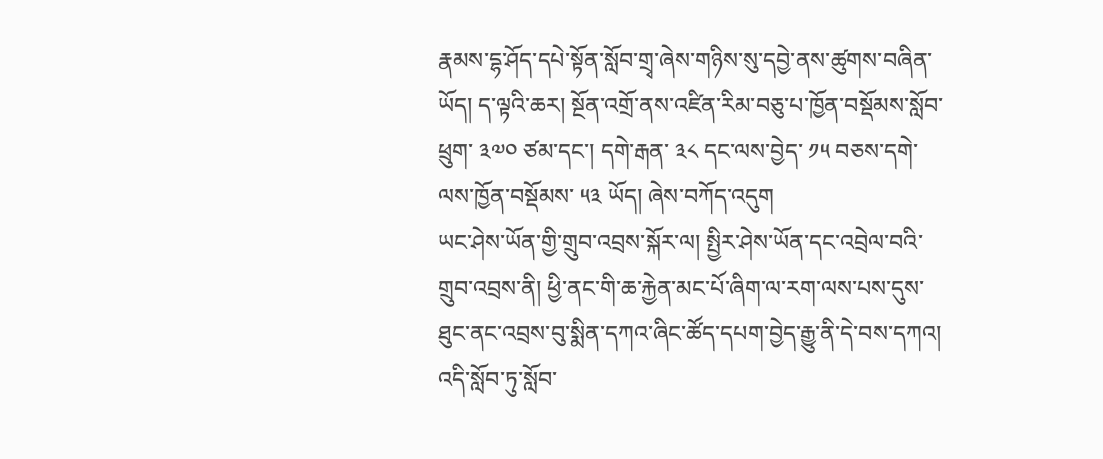རྣམས་དྷ་ཤོད་དཔེ་སྟོན་སློབ་གྲྭ་ཞེས་གཉིས་སུ་དབྱེ་ནས་ཚུགས་བཞིན་ཡོད། ད་ལྟའི་ཆར། སྔོན་འགྲོ་ནས་འཛིན་རིམ་བཅུ་པ་ཁྱོན་བསྡོམས་སློབ་ཕྲུག་ ༣༧༠ ཙམ་དང་། དགེ་རྒན་ ༣༨ དང་ལས་བྱེད་ ༡༥ བཅས་དགེ་ལས་ཁྱོན་བསྡོམས་ ༥༣ ཡོད། ཞེས་བཀོད་འདུག
ཡང་ཤེས་ཡོན་གྱི་གྲུབ་འབྲས་སྐོར་ལ། སྤྱིར་ཤེས་ཡོན་དང་འབྲེལ་བའི་གྲུབ་འབྲས་ནི། ཕྱི་ནང་གི་ཆ་རྐྱེན་མང་པོ་ཞིག་ལ་རག་ལས་པས་དུས་ཐུང་ནང་འབྲས་བུ་སྨིན་དཀའ་ཞིང་ཚོད་དཔག་བྱེད་རྒྱུ་ནི་དེ་བས་དཀའ། འདི་སློབ་ཏུ་སློབ་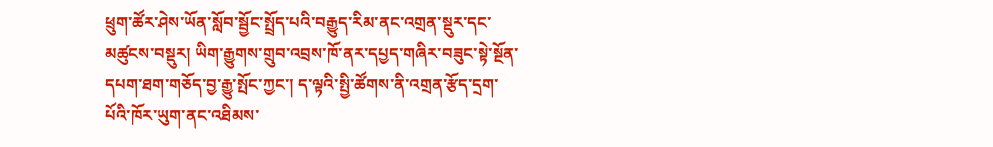ཕྲུག་ཚོར་ཤེས་ཡོན་སློབ་སྦྱོང་སྤྲོད་པའི་བརྒྱུད་རིམ་ནང་འགྲན་སྡུར་དང་མཚུངས་བསྡུར། ཡིག་རྒྱུགས་གྲུབ་འབྲས་ཁོ་ནར་དཔྱད་གཞིར་བཟུང་སྟེ་སྔོན་དཔག་ཐག་གཅོད་བྱ་རྒྱུ་སྤོང་ཀྱང་། ད་ལྟའི་སྤྱི་ཚོགས་ནི་འགྲན་རྩོད་དྲག་པོའི་ཁོར་ཡུག་ནང་འཐིམས་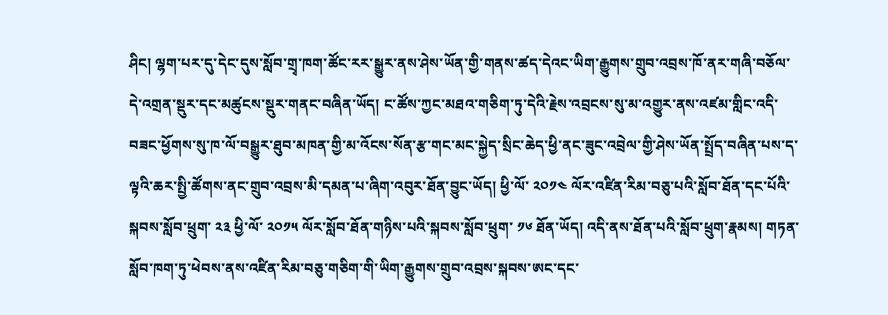ཤིང། ལྷག་པར་དུ་དེང་དུས་སློབ་གྲྭ་ཁག་ཚོང་རར་སྒྱུར་ནས་ཤེས་ཡོན་གྱི་གནས་ཚད་དེའང་ཡིག་རྒྱུགས་གྲུབ་འབྲས་ཁོ་ནར་གཞི་བཅོལ་དེ་འགྲན་སྡུར་དང་མཚུངས་སྡུར་གནང་བཞིན་ཡོད། ང་ཚོས་ཀྱང་མཐའ་གཅིག་ཏུ་དེའི་རྗེས་འབྲངས་སུ་མ་འགྱུར་ནས་འཛམ་གླིང་འདི་བཟང་ཕྱོགས་སུ་ཁ་ལོ་བསྒྱུར་ཐུབ་མཁན་གྱི་མ་འོངས་སོན་རྩ་གང་མང་སྐྱེད་སྲིང་ཆེད་ཕྱི་ནང་ཟུང་འབྲེལ་གྱི་ཤེས་ཡོན་སྤྲོད་བཞིན་པས་ད་ལྟའི་ཆར་སྤྱི་ཚོགས་ནང་གྲུབ་འབྲས་མི་དམན་པ་ཞིག་འབུར་ཐོན་བྱུང་ཡོད། ཕྱི་ལོ་ ༢༠༡༤ ལོར་འཛིན་རིམ་བཅུ་པའི་སློབ་ཐོན་དང་པོའི་སྐབས་སློབ་ཕྲུག་ ༢༣ ཕྱི་ལོ་ ༢༠༡༥ ལོར་སློབ་ཐོན་གཉིས་པའི་སྐབས་སློབ་ཕྲུག་ ༡༦ ཐོན་ཡོད། འདི་ནས་ཐོན་པའི་སློབ་ཕྲུག་རྣམས། གཏན་སློབ་ཁག་ཏུ་ཕེབས་ནས་འཛིན་རིམ་བཅུ་གཅིག་གི་ཡིག་རྒྱུགས་གྲུབ་འབྲས་སྐབས་ཨང་དང་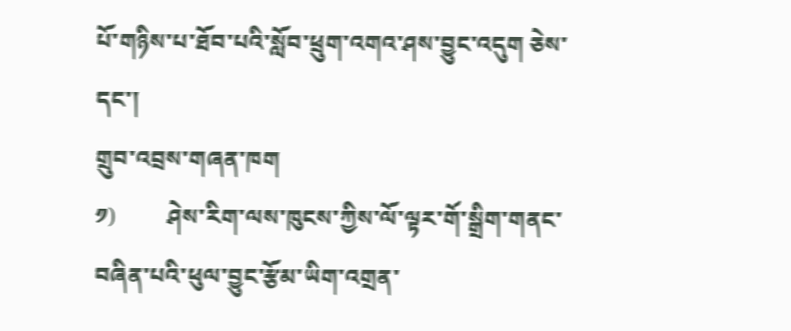པོ་གཉིས་པ་ཐོབ་པའི་སློབ་ཕྲུག་འགའ་ཤས་བྱུང་འདུག ཅེས་དང་།
གྲུབ་འབྲས་གཞན་ཁག
༡)         ཤེས་རིག་ལས་ཁུངས་ཀྱིས་ལོ་ལྟར་གོ་སྒྲིག་གནང་བཞིན་པའི་ཕུལ་བྱུང་རྩོམ་ཡིག་འགྲན་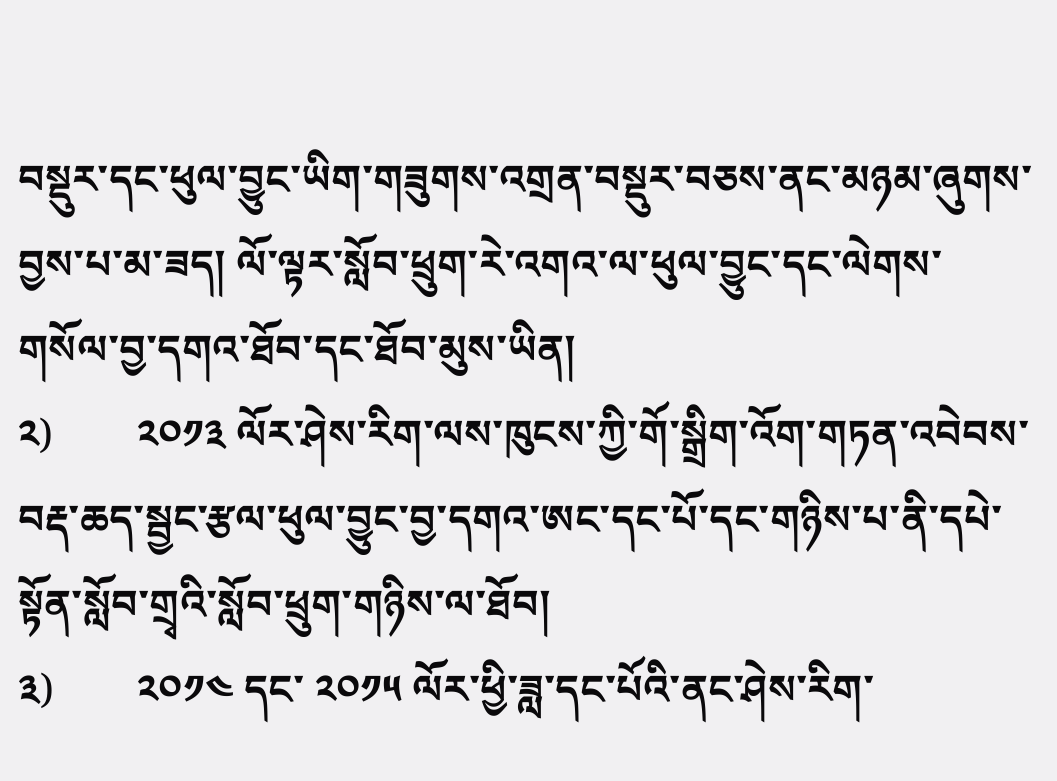བསྡུར་དང་ཕུལ་བྱུང་ཡིག་གཟུགས་འགྲན་བསྡུར་བཅས་ནང་མཉམ་ཞུགས་བྱས་པ་མ་ཟད། ལོ་ལྟར་སློབ་ཕྲུག་རེ་འགའ་ལ་ཕུལ་བྱུང་དང་ལེགས་གསོལ་བྱ་དགའ་ཐོབ་དང་ཐོབ་མུས་ཡིན།
༢)        ༢༠༡༣ ལོར་ཤེས་རིག་ལས་ཁུངས་ཀྱི་གོ་སྒྲིག་འོག་གཏན་འབེབས་བརྡ་ཆད་སྦྱང་རྩལ་ཕུལ་བྱུང་བྱ་དགའ་ཨང་དང་པོ་དང་གཉིས་པ་ནི་དཔེ་སྟོན་སློབ་གྲྭའི་སློབ་ཕྲུག་གཉིས་ལ་ཐོབ།
༣)        ༢༠༡༤ དང་ ༢༠༡༥ ལོར་ཕྱི་ཟླ་དང་པོའི་ནང་ཤེས་རིག་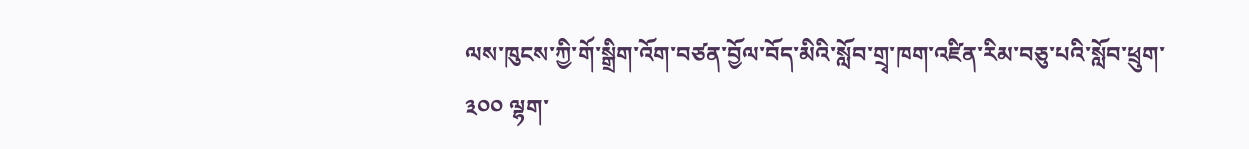ལས་ཁུངས་ཀྱི་གོ་སྒྲིག་འོག་བཙན་བྱོལ་བོད་མིའི་སློབ་གྲྭ་ཁག་འཛིན་རིམ་བཅུ་པའི་སློབ་ཕྲུག་ ༣༠༠ ལྷག་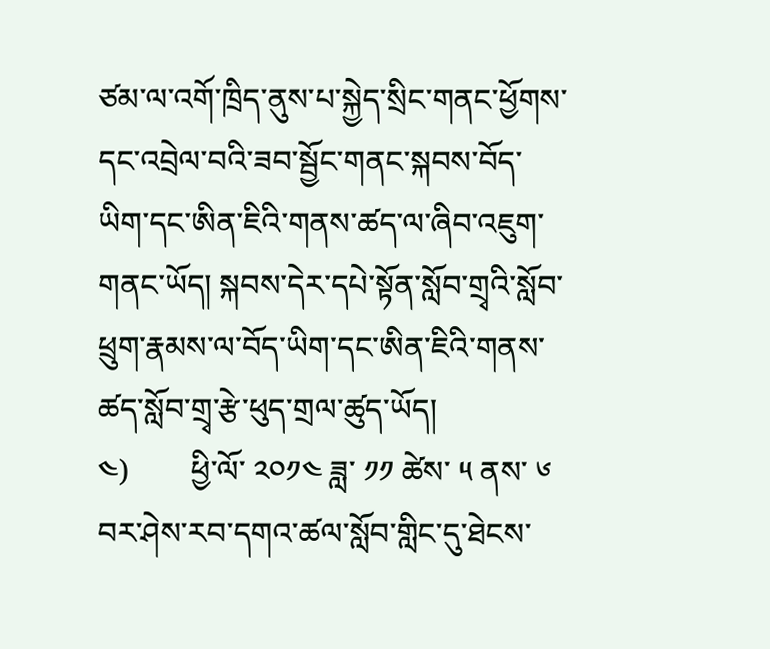ཙམ་ལ་འགོ་ཁྲིད་ནུས་པ་སྐྱེད་སྲིང་གནང་ཕྱོགས་དང་འབྲེལ་བའི་ཟབ་སྦྱོང་གནང་སྐབས་བོད་ཡིག་དང་ཨིན་ཇིའི་གནས་ཚད་ལ་ཞིབ་འཇུག་གནང་ཡོད། སྐབས་དེར་དཔེ་སྟོན་སློབ་གྲྭའི་སློབ་ཕྲུག་རྣམས་ལ་བོད་ཡིག་དང་ཨིན་ཇིའི་གནས་ཚད་སློབ་གྲྭ་རྩེ་ཕུད་གྲལ་ཚུད་ཡོད།
༤)        ཕྱི་ལོ་ ༢༠༡༤ ཟླ་ ༡༡ ཚེས་ ༥ ནས་ ༦ བར་ཤེས་རབ་དགའ་ཚལ་སློབ་གླིང་དུ་ཐེངས་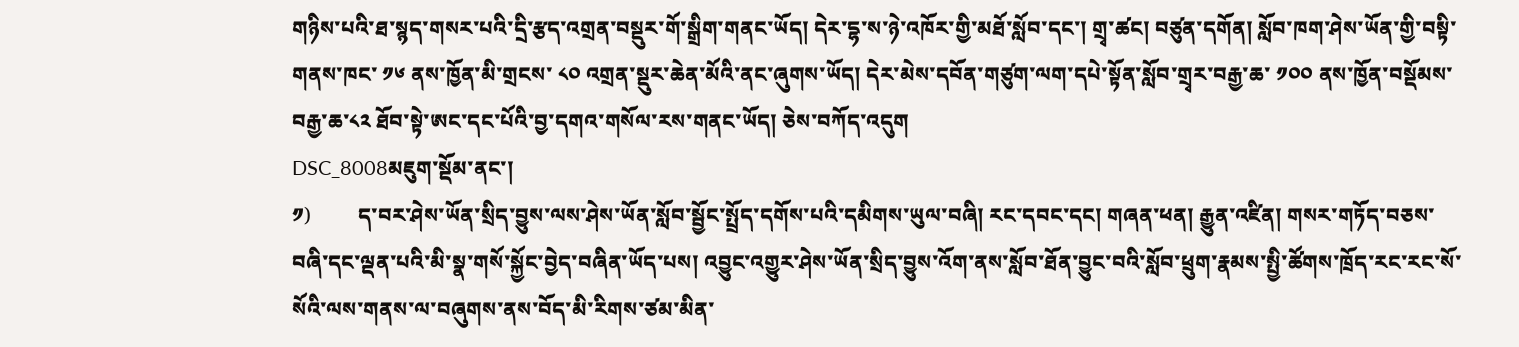གཉིས་པའི་ཐ་སྙད་གསར་པའི་དྲི་རྩད་འགྲན་བསྡུར་གོ་སྒྲིག་གནང་ཡོད། དེར་དྷ་ས་ཉེ་འཁོར་གྱི་མཐོ་སློབ་དང་། གྲྭ་ཚང། བཙུན་དགོན། སློབ་ཁག་ཤེས་ཡོན་གྱི་བསྟི་གནས་ཁང་ ༡༦ ནས་ཁྱོན་མི་གྲངས་ ༨༠ འགྲན་སྡུར་ཆེན་མོའི་ནང་ཞུགས་ཡོད། དེར་མེས་དབོན་གཙུག་ལག་དཔེ་སྟོན་སློབ་གྲྭར་བརྒྱ་ཆ་ ༡༠༠ ནས་ཁྱོན་བསྡོམས་བརྒྱ་ཆ་༨༢ ཐོབ་སྟེ་ཨང་དང་པོའི་བྱ་དགའ་གསོལ་རས་གནང་ཡོད། ཅེས་བཀོད་འདུག
DSC_8008མཇུག་སྡོམ་ནང་།
༡)         ད་བར་ཤེས་ཡོན་སྲིད་བྱུས་ལས་ཤེས་ཡོན་སློབ་སྦྱོང་སྤྲོད་དགོས་པའི་དམིགས་ཡུལ་བཞི། རང་དབང་དང། གཞན་ཕན། རྒྱུན་འཛིན། གསར་གཏོད་བཅས་བཞི་དང་ལྡན་པའི་མི་སྣ་གསོ་སྐྱོང་བྱེད་བཞིན་ཡོད་པས། འབྱུང་འགྱུར་ཤེས་ཡོན་སྲིད་བྱུས་འོག་ནས་སློབ་ཐོན་བྱུང་བའི་སློབ་ཕྲུག་རྣམས་སྤྱི་ཚོགས་ཁྲོད་རང་རང་སོ་སོའི་ལས་གནས་ལ་བཞུགས་ནས་བོད་མི་རིགས་ཙམ་མིན་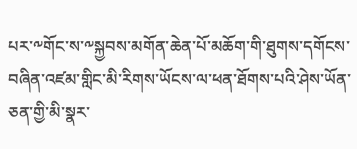པར་༸གོང་ས་༸སྐྱབས་མགོན་ཆེན་པོ་མཆོག་གི་ཐུགས་དགོངས་བཞིན་འཛམ་གླིང་མི་རིགས་ཡོངས་ལ་ཕན་ཐོགས་པའི་ཤེས་ཡོན་ཅན་གྱི་མི་སྣར་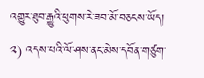འགྱུར་ཐུབ་རྒྱུའི་ཕུགས་རེ་ཟབ་མོ་བཅངས་ཡོད།
༢) འདས་པའི་ལོ་ཤས་ནང་མེས་དབོན་གཙུག་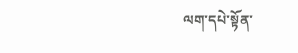ལག་དཔེ་སྟོན་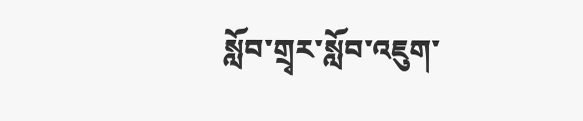སློབ་གྲྭར་སློབ་འཇུག་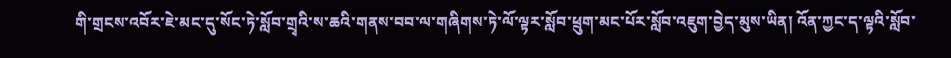གི་གྲངས་འབོར་ཇེ་མང་དུ་སོང་ཏེ་སློབ་གྲྭའི་ས་ཆའི་གནས་བབ་ལ་གཞིགས་ཏེ་ལོ་ལྟར་སློབ་ཕྲུག་མང་པོར་སློབ་འཇུག་བྱེད་མུས་ཡིན། འོན་ཀྱང་ད་ལྟའི་སློབ་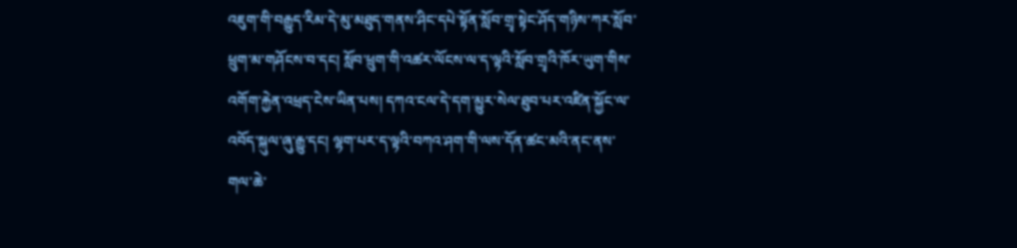འཇུག་གི་བརྒྱུད་རིམ་དེ་མུ་མཐུད་གནས་ཤིང་དཔེ་སྟོན་སློབ་གྲྭ་སྟེང་ཤོད་གཉིས་ཀར་སློབ་ཕྲུག་མ་གཤོངས་བ་དང། སློབ་ཕྲུག་གི་འཚར་ལོངས་ལ་ད་ལྟའི་སློབ་གྲྭའི་ཁོར་ཡུག་གིས་འགོག་རྐྱེན་འཕྲད་ངེས་ཡིན་པས། དཀའ་ངལ་དེ་དག་མྱུར་སེལ་ཐུབ་པར་འཛིན་སྐྱོང་ལ་འབོད་སྐུལ་ཞུ་རྒྱུ་དང། ལྷག་པར་ད་ལྟའི་བཀའ་ཤག་གི་ལས་དོན་ཚང་མའི་ནང་ནས་གལ་ཆེ་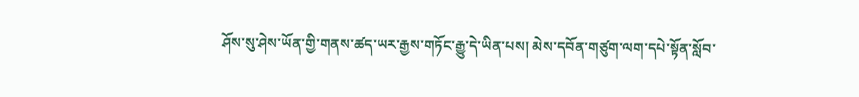ཤོས་སུ་ཤེས་ཡོན་གྱི་གནས་ཚད་ཡར་རྒྱས་གཏོང་རྒྱུ་དེ་ཡིན་པས། མེས་དབོན་གཙུག་ལག་དཔེ་སྟོན་སློབ་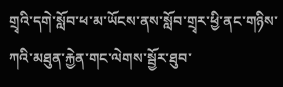གྲྭའི་དགེ་སློབ་ཕ་མ་ཡོངས་ནས་སློབ་གྲྭར་ཕྱི་ནང་གཉིས་ཀའི་མཐུན་རྐྱེན་གང་ལེགས་སྦྱོར་ཐུབ་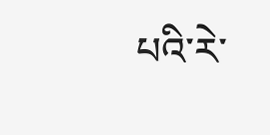པའི་རེ་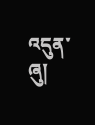འདུན་ཞུ།